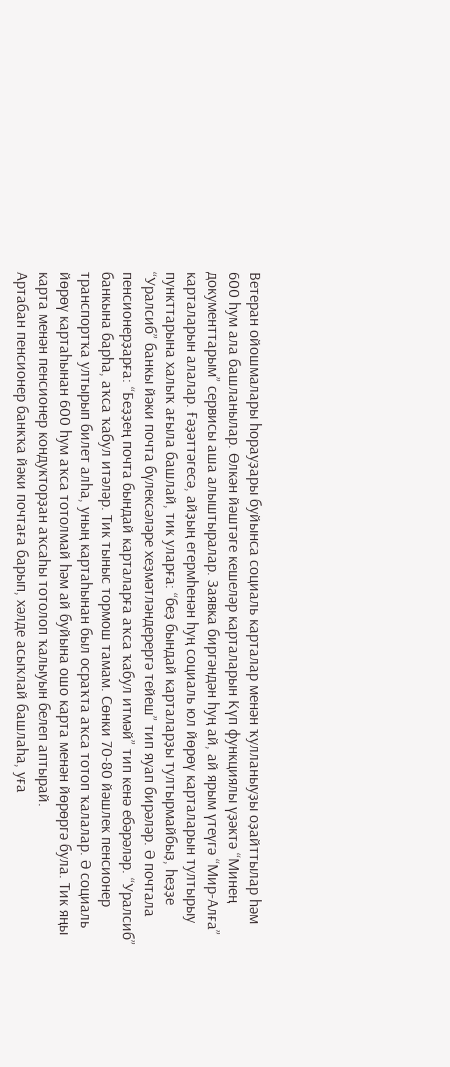Ветеран ойошмалары һорауҙары буйынса социаль карталар менән ҡулланыуҙы оҙайттылар һәм 600 һум ала башланылар. Өлкән йәштәге кешеләр карталарын Күп функциялы үҙәктә “Минең документтарым” сервисы аша алыштыралар. Заявка биргәндән һуң ай, ай ярым үтеүгә “Мир-Алға” карталарын алалар. Ғәҙәттәгесә, айҙың егермһенән һуң социаль юл йөрөү карталарын тултырыу пункттарына халыҡ ағыла башлай, тик уларға: “беҙ бындай карталарҙы тултырмайбыҙ, һеҙҙе “Уралсиб” банкы йәки почта бүлексәләре хеҙмәтләндерергә тейеш” тип яуап бирәләр. Ә почтала пенсионерҙарға: “Беҙҙең почта бындай карталарға аҡса ҡабул итмәй” тип кенә ебәрәләр. “Уралсиб” банкына барһа, аҡса ҡабул итәләр. Тик тыныс тормош тамам. Сөнки 70-80 йәшлек пенсионер транспортҡа ултырып билет алһа, уның картаһынан был осраҡта аҡса тотоп ҡалалар. Ә социаль йөрөү картаһынан 600 һум аҡса тотолмай һәм ай буйына ошо карта менән йөрөргә була. Тик яңы карта менән пенсионер кондукторҙан аҡсаһы тотолоп ҡалыуын белеп аптырай.
Артабан пенсионер банкҡа йәки почтаға барып, хәлде асыҡлай башлаһа, уға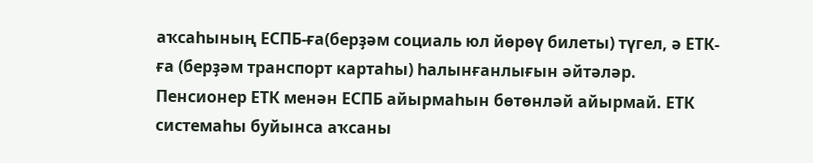аҡсаһының ЕСПБ-ға(берҙәм социаль юл йөрөү билеты) түгел, ә ЕТК-ға (берҙәм транспорт картаһы) һалынғанлығын әйтәләр. Пенсионер ЕТК менән ЕСПБ айырмаһын бөтөнләй айырмай. ЕТК системаһы буйынса аҡсаны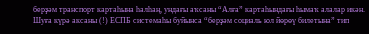берҙәм транспорт картаһына һалһаң, ундағы аҡсаны “Алға” картаһындағы һымаҡ алалар икән. Шуға күрә аксаны (!) ЕСПБ системаһы буйынса “берҙәм социаль юл йөрөү билетына” тип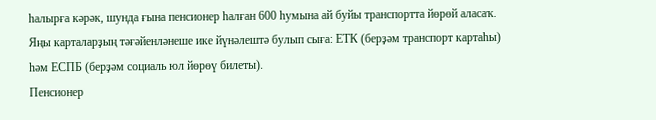һалырға кәрәк, шунда ғына пенсионер һалған 600 һумына ай буйы транспортта йөрөй аласаҡ. Яңы карталарҙың тәғәйенләнеше ике йүнәлештә булып сыға: ЕТК (берҙәм транспорт картаһы) һәм ЕСПБ (берҙәм социаль юл йөрөү билеты).
Пенсионер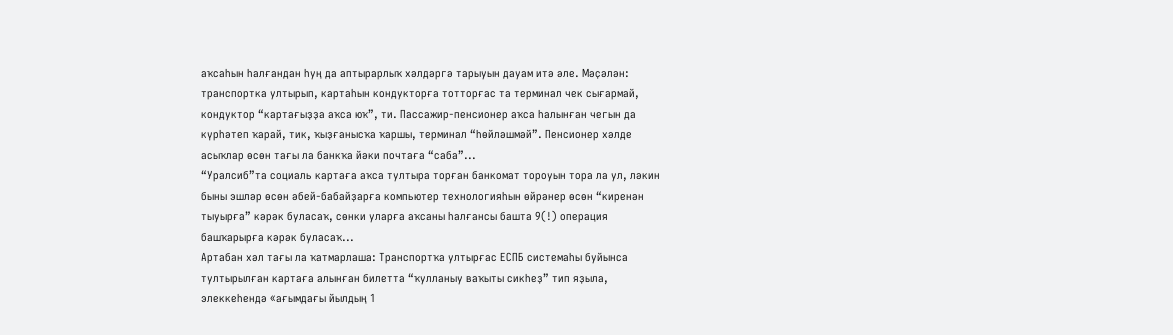аҡсаһын һалғандан һуң да аптырарлыҡ хәлдәргә тарыуын дауам итә әле. Мәҫәлән: транспортка ултырып, картаһын кондукторға тотторғас та терминал чек сығармай, кондуктор “картағыҙҙа аҡса юҡ”, ти. Пассажир-пенсионер аҡса һалынған чегын да күрһәтеп ҡарай, тик, ҡыҙғанысҡа ҡаршы, терминал “һөйләшмәй”. Пенсионер хәлде асыҡлар өсөн тағы ла банкҡа йәки почтаға “саба”...
“Уралсиб”та социаль картаға аҡса тултыра торған банкомат тороуын тора ла ул, ләкин быны эшләр өсөн әбей-бабайҙарға компьютер технологияһын өйрәнер өсөн “киренән тыуырға” кәрәк буласаҡ, сөнки уларға аҡсаны һалғансы башта 9(!) операция башҡарырға кәрәк буласаҡ...
Артабан хәл тағы ла ҡатмарлаша: Транспортҡа ултырғас ЕСПБ системаһы буйынса тултырылған картаға алынған билетта “ҡулланыу ваҡыты сикһеҙ” тип яҙыла, элеккеһендә «ағымдағы йылдың 1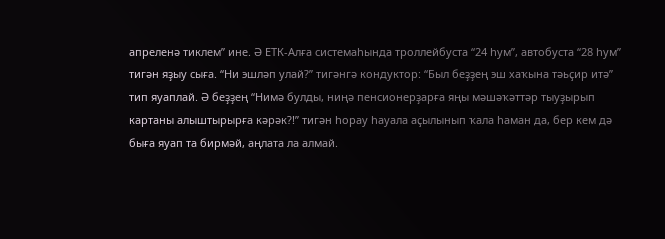апреленә тиклем” ине. Ә ЕТК-Алға системаһында троллейбуста “24 һум”, автобуста “28 һум” тигән яҙыу сыға. “Ни эшләп улай?” тигәнгә кондуктор: “Был беҙҙең эш хаҡына тәьҫир итә” тип яуаплай. Ә беҙҙең “Нимә булды, ниңә пенсионерҙарға яңы мәшәҡәттәр тыуҙырып картаны алыштырырға кәрәк?!” тигән һорау һауала аҫылынып ҡала һаман да, бер кем дә быға яуап та бирмәй, аңлата ла алмай.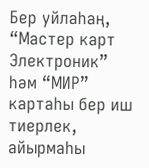Бер уйлаһаң, “Мастер карт Электроник” һәм “МИР” картаһы бер иш тиерлек, айырмаһы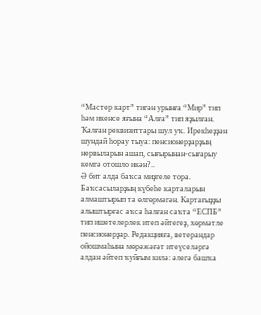“Мастер карт” тигән урынға “Мир” тип һәм икенсе яғына “Алға” тип яҙылған. Ҡалған реквизиттары шул уҡ. Ирекһеҙҙән шундай һорау тыуа: пенсионерҙарҙың нервыларын ашап, сығырынан-сығарыу кемгә отошло икән?..
Ә бит алда баҡса миҙгеле тора. Баҡсасыларҙың күбеһе карталарын алмаштырып та өлгөрмәгән. Картағыҙҙы алыштырғас аҡса һалған саҡта “ЕСПБ” тип ишетелерлек итеп әйтегеҙ, хөрмәтле пенсионерҙар. Редакцияға, ветерандар ойошмаһына мөрәжәғәт итеүселәргә алдан әйтеп ҡуйғым килә: әлегә башҡа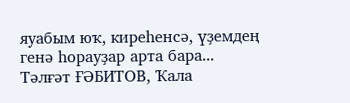яуабым юҡ, киреһенсә, үҙемдең генә һорауҙар арта бара...
Тәлғәт ҒӘБИТОВ, Ҡала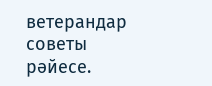ветерандар советы рәйесе.